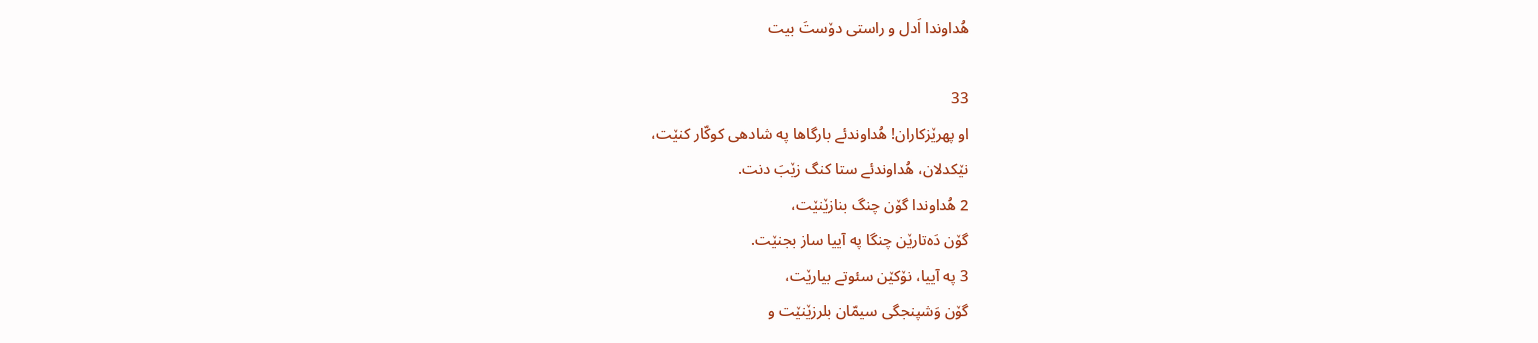هُداوندا اَدل و راستی دۆستَ بیت

33
او پهرێزکاران! هُداوندئے بارگاها په شادهی کوکّار کنێت،
نێکدلان، هُداوندئے ستا کنگ زێبَ دنت.
2 هُداوندا گۆن چنگ بنازێنێت،
گۆن دَه‌تارێن چنگا په آییا ساز بجنێت.
3 په آییا، نۆکێن سئوتے بیارێت،
گۆن وَشپنجگی سیمّان بلرزێنێت و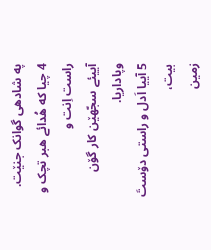په شادهی گوانک جنێت.
4 چیا که هُدائے هبر تچک و راست اِنت و
آییئے سجّهێن کار گۆن وپاداریا.
5 آییا اَدل و راستی دۆستَ بیت،
زمین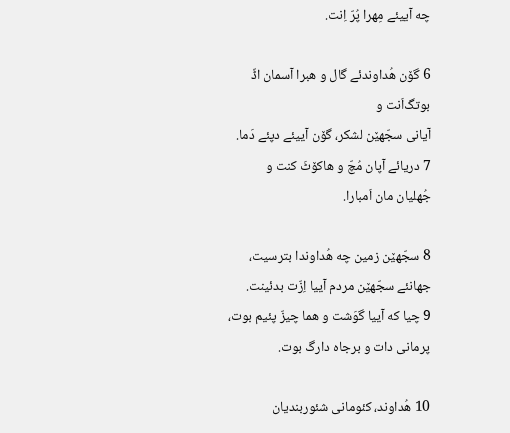چه آییئے مِهرا پُرّ اِنت.

6 گۆن هُداوندئے گال و هبرا آسمان اڈّ بوتگ‌اَنت و
آیانی سجّهێن لشکر، گۆن آییئے دپئے دَما.
7 دریائے آپان مُچّ و هاکۆٹَ کنت و
جُهلیان مان اَمبارا.

8 سجّهێن زمین چه هُداوندا بترسیت،
جهانئے سجّهێن مردم آییا اِزّت بدئینت.
9 چیا که آییا گوَشت و هما چیزّ پئیم بوت،
پرمانی دات و برجاه دارگ بوت.

10 هُداوند، کئومانی شئوربندیان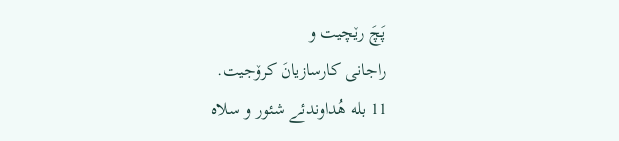پَچَ رێچیت و
راجانی کارسازیانَ کرۆجیت.
11 بله هُداوندئے شئور و سلاه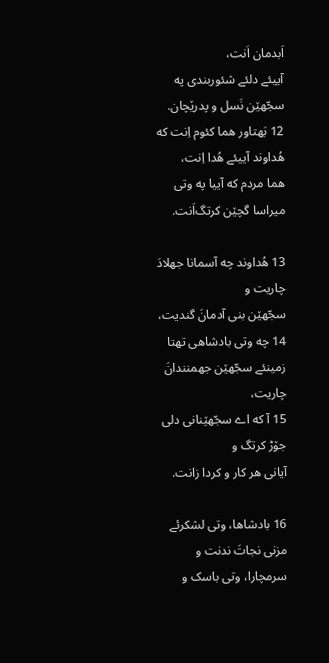اَبدمان اَنت،
آییئے دلئے شئوربندی په سجّهێن نَسل و پدرێچان.
12 بَهتاور هما کئوم اِنت که هُداوند آییئے هُدا اِنت،
هما مردم که آییا په وتی میراسا گچێن کرتگ‌اَنت.

13 هُداوند چه آسمانا جهلادَ چاریت و
سجّهێن بنی آدمانَ گندیت،
14 چه وتی بادشاهی تهتا
زمینئے سجّهێن جهمنندانَ چاریت،
15 آ که اے سجّهێنانی دلی جۆڑ کرتگ و
آیانی هر کار و کردا زانت.

16 بادشاها، وتی لشکرئے مزنی نجاتَ ندنت و
سرمچارا، وتی باسک و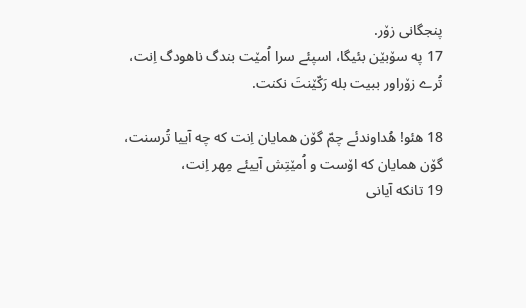پنجگانی زۆر.
17 په سۆبێن بئیگا، اسپئے سرا اُمێت بندگ ناهودگ اِنت،
تُرے زۆراور ببیت بله رَکّێنتَ نکنت.

18 هئو! هُداوندئے چمّ گۆن همایان اِنت که چه آییا تُرسنت،
گۆن همایان که اۆست و اُمێتِش آییئے مِهر اِنت،
19 تانکه آیانی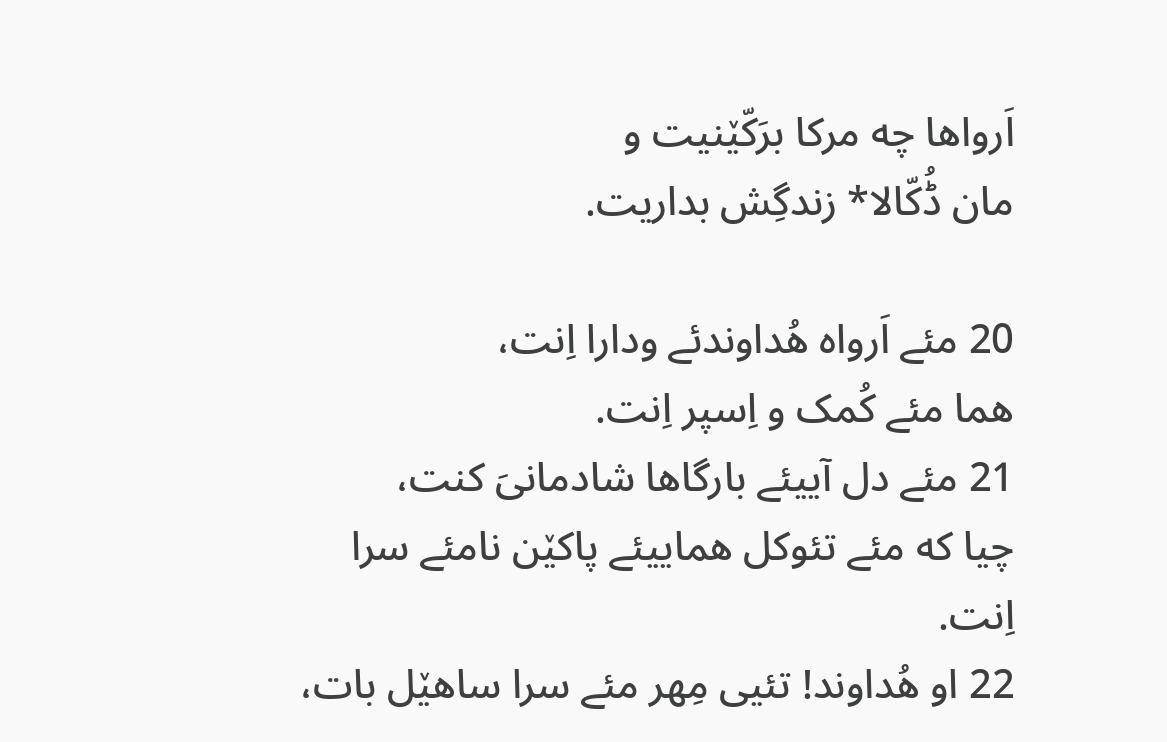اَرواها چه مرکا برَکّێنیت و
مان ڈُکّالا* زندگِش بداریت.

20 مئے اَرواه هُداوندئے ودارا اِنت،
هما مئے کُمک و اِسپر اِنت.
21 مئے دل آییئے بارگاها شادمانیَ کنت،
چیا که مئے تئوکل هماییئے پاکێن نامئے سرا اِنت.
22 او هُداوند! تئیی مِهر مئے سرا ساهێل بات،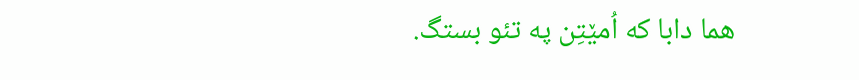هما دابا که اُمێتِن په تئو بستگ.